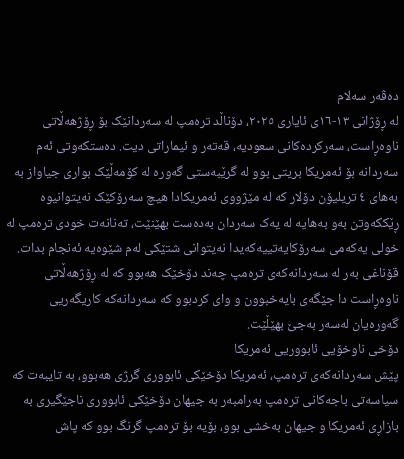دەڤەر سەلام
لە ڕۆژانی ١٣-١٦ی ئایاری ٢٠٢٥، دۆناڵد ترەمپ لە سەردانێک بۆ ڕۆژهەڵاتی ناوەڕاست، سەرکردەکانی سعودیە، قەتەر و ئیماراتی دیت. دەستکەوتی ئەم سەردانە بۆ ئەمریکا بریتی بوو لە گرێبەستی گەورە لە کۆمەڵێک بواری جیاواز بە بەهای ٤ تریلیۆن دۆلار کە لە مێژووی ئەمریکادا هیچ سەرۆکێک نەیتوانیوە ڕێککەوتن بەو بەهایە لە یەک سەردان بەدەست بهێنێت، تەنانەت خودی ترەمپ لە خولی یەکەمی سەرۆکایەتییەکەیدا نەیتوانی شتێکی لەم شێوەیە ئەنجام بدات. قۆناغی بەر لە سەردانەکەی ترەمپ چەند دۆخێک هەبوو کە لە ڕۆژهەڵاتی ناوەڕاست دا جێگەی بایەخبوون و وای کردبوو کە سەردانەکە کاریگەریی گەورەیان لەسەر بەجێ بهێڵێت.
دۆخی ناوخۆیی ئابووریی ئەمریکا
پێش سەردانەکەی ترەمپ، ئەمریکا دۆخێکی ئابووری گرژی هەبوو، بە تایبەت کە سیاسەتی باجەکانی ترەمپ بەرامبەر بە جیهان دۆخێکی ئابووری ناجێگیری بە بازاڕی ئەمریکا و جیهان بەخشی بوو، بۆیە بۆ ترەمپ گرنگ بوو کە پاش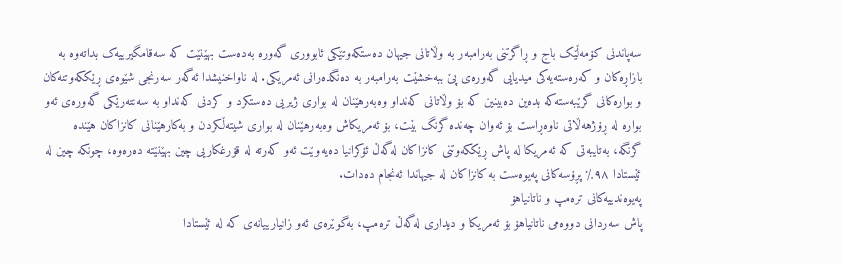سەپاندنی کۆمەڵێک باج و ڕاگرتنی بەرامبەر بە وڵاتانی جیهان دەستکەوتێکی ئابووری گەورە بەدەست بهێنێت کە سەقامگیرییەک بداتەوە بە بازاڕەکان و کەرەستەیەکی میدیایی گەورەی پێ ببەخشێت بەرامبەر بە دەنگدەرانی ئەمریکی. لە ناواخنیشدا ئەگەر سەرنجی شێوەی ڕێککەوتنەکان و بوارەکانی گرێبەستەکە بدەین دەبینین کە بۆ وڵاتانی کەنداو وەبەرهێنان لە بواری ژیریی دەستکرد و کردنی کەنداو بە سەنتەرێکی گەورەی ئەو بوارە لە ڕۆژهەڵاتی ناوەڕاست بۆ ئەوان چەندە گرنگ بێت، بۆ ئەمریکاش وەبەرهێنان لە بواری شیتەڵکردن و بەکارهێنانی کانزاکان هێندە گرنگە، بەتایبەتی کە ئەمریکا لە پاش ڕێککەوتنی کانزاکان لەگەڵ ئۆکرانیا دەیەوێت ئەو کەرتە لە قۆرغکاریی چین بهێنێتە دەرەوە، چونکە چین لە ئێستادا ٩٨٪ پڕۆسەکانی پەیوەست بە کانزاکان لە جیهاندا ئەنجام دەدات.
پەیوەندییەکانی ترەمپ و ناتانیاهۆ
پاش سەردانی دووەمی ناتانیاهۆ بۆ ئەمریکا و دیداری لەگەڵ ترەمپ، بەگوێرەی ئەو زانیارییانەی کە لە ئێستادا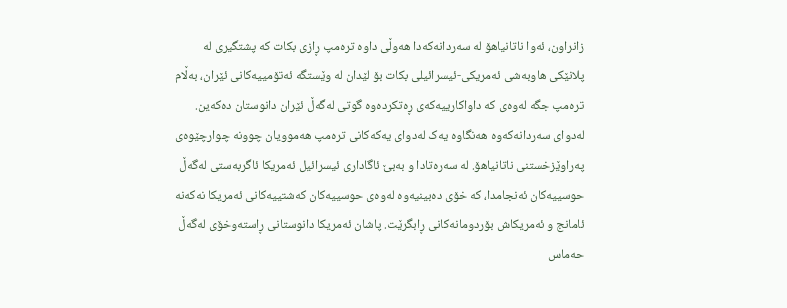زانراون، ئەوا ناتانیاهۆ لە سەردانەکەدا هەوڵی داوە ترەمپ ڕازی بکات کە پشتگیری لە پلانێکی هاوبەشی ئەمریکی-ئیسرائیلی بکات بۆ لێدان لە وێستگە ئەتۆمییەکانی ئێران، بەڵام ترەمپ جگە لەوەی کە داواکارییەکەی ڕەتکردەوە گوتی لەگەڵ ئێران دانوستان دەکەین. لەدوای سەردانەکەوە هەنگاوە یەک لەدوای یەکەکانی ترەمپ هەموویان چوونە چوارچێوەی پەراوێزخستنی ناتانیاهۆ. لە سەرەتادا و بەبێ ئاگاداری ئیسرائیل ئەمریکا ئاگربەستی لەگەڵ حوسییەکان ئەنجامدا، کە خۆی دەبینیەوە لەوەی حوسییەکان کەشتییەکانی ئەمریکا نەکەنە ئامانج و ئەمریکاش بۆردومانەکانی ڕابگرێت. پاشان ئەمریکا دانوستانی ڕاستەوخۆی لەگەڵ حەماس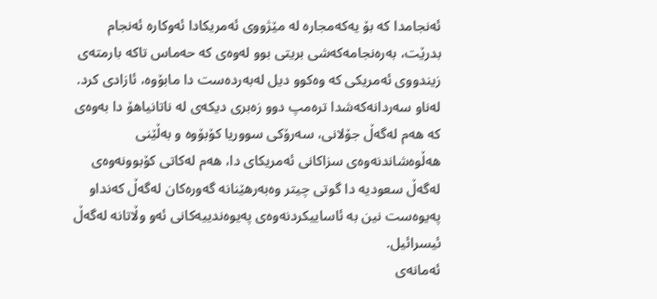ئەنجامدا کە بۆ یەکەمجارە لە مێژووی ئەمریکادا ئەوکارە ئەنجام بدرێت، بەرەنجامەکەشی بریتی بوو لەوەی کە حەماس تاکە بارمتەی زیندووی ئەمریکی کە وەکوو دیل لەبەردەست دا مابۆوە، ئازادی کرد. لەناو سەردانەکەشدا ترەمپ دوو زەبری دیکەی لە ناتانیاهۆ دا بەوەی کە هەم لەگەڵ جۆلانی، سەرۆکی سووریا کۆبۆوە و بەڵێنی هەڵوەشاندنەوەی سزاکانی ئەمریکای دا، هەم لەکاتی کۆبوونەوەی لەگەڵ سعودیە دا گوتی چیتر وەبەرهێنانە گەورەکان لەگەڵ کەنداو پەیوەست نین بە ئاساییکردنەوەی پەیوەندییەکانی ئەو وڵاتانە لەگەڵ ئیسرائیل.
ئەمانەی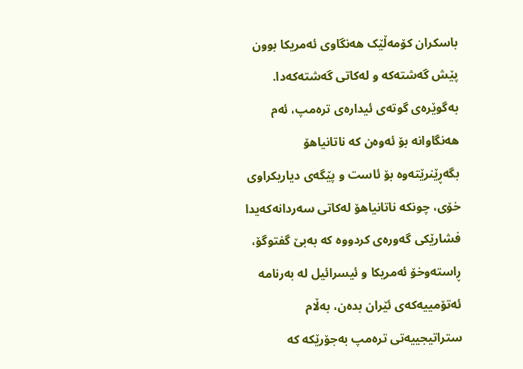باسکران کۆمەڵێک هەنگاوی ئەمریکا بوون پێش گەشتەکە و لەکاتی گەشتەکەدا. بەگوێرەی گوتەی ئیدارەی ترەمپ، ئەم هەنگاوانە بۆ ئەوەن کە ناتانیاهۆ بگەڕێنرێتەوە بۆ ئاست و پێگەی دیاریکراوی خۆی، چونکە ناتانیاهۆ لەکاتی سەردانەکەیدا فشارێکی گەورەی کردووە کە بەبێ گفتوگۆ، ڕاستەوخۆ ئەمریکا و ئیسرائیل لە بەرنامە ئەتۆمییەکەی ئێران بدەن، بەڵام ستراتیجییەتی ترەمپ بەجۆرێکە کە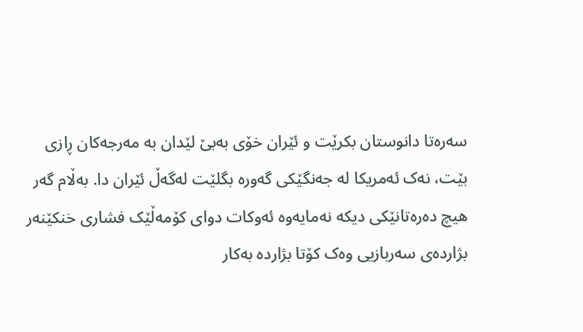سەرەتا دانوستان بکرێت و ئێران خۆی بەبێ لێدان بە مەرجەکان ڕازی بێت، نەک ئەمریکا لە جەنگێکی گەورە بگلێت لەگەڵ ئێران دا. بەڵام گەر هیچ دەرەتانێکی دیکە نەمایەوە ئەوکات دوای کۆمەڵێک فشاری خنکێنەر بژاردەی سەربازیی وەک کۆتا بژاردە بەکار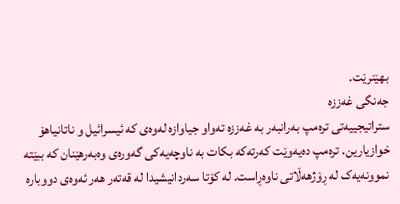بهێنرێت.
جەنگی غەززە
ستراتیجییەتی ترەمپ بەرانبەر بە غەززە تەواو جیاوازە لەوەی کە ئیسرائیل و ناتانیاهۆ خوازیارین. ترەمپ دەیەوێت کەرتەکە بکات بە ناوچەیەکی گەورەی وەبەرهێنان کە ببێتە نموونەیەک لە ڕۆژهەڵاتی ناوەڕاست. لە کۆتا سەردانیشیدا لە قەتەر هەر ئەوەی دووبارە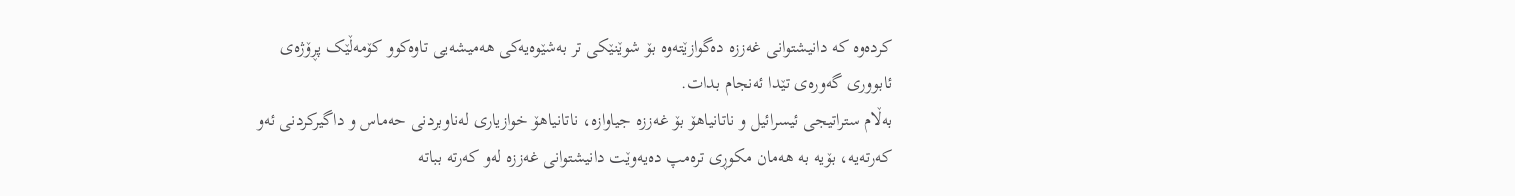کردەوە کە دانیشتوانی غەززە دەگوازێتەوە بۆ شوێنێکی تر بەشێوەیەکی هەمیشەیی تاوەکوو کۆمەڵێک پڕۆژەی ئابووری گەورەی تێدا ئەنجام بدات.
بەڵام ستراتیجی ئیسرائیل و ناتانیاهۆ بۆ غەززە جیاوازە، ناتانیاهۆ خوازیاری لەناوبردنی حەماس و داگیرکردنی ئەو کەرتەیە، بۆیە بە هەمان مکوڕی ترەمپ دەیەوێت دانیشتوانی غەززە لەو کەرتە بباتە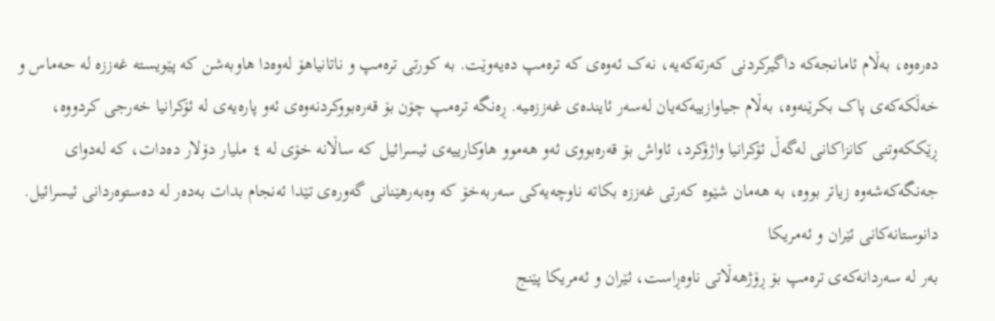دەرەوە، بەڵام ئامانجەکە داگیرکردنی کەرتەکەیە، نەک ئەوەی کە ترەمپ دەیەوێت. بە کورتی ترەمپ و ناتانیاهۆ لەوەدا هاوبەشن کە پێویستە غەززە لە حەماس و خەڵکەکەی پاک بکرێنەوە، بەڵام جیاوازییەکەیان لەسەر ئایندەی غەززەـیە. ڕەنگە ترەمپ چۆن بۆ قەرەبووکردنەوەی ئەو پارەیەی لە ئۆکرانیا خەرجی کردووە، ڕێککەوتنی کانزاکانی لەگەڵ ئۆکرانیا واژۆکرد، ئاواش بۆ قەرەبووی ئەو هەموو هاوکارییەی ئیسرائیل کە ساڵانە خۆی لە ٤ ملیار دۆلار دەدات، کە لەدوای جەنگەکەشەوە زیاتر بووە، بە هەمان شێوە کەرتی غەززە بکاتە ناوچەیەکی سەربەخۆ کە وەبەرهێنانی گەورەی تێدا ئەنجام بدات بەدەر لە دەستوەردانی ئیسرائیل.
دانوستانەکانی ئێران و ئەمریکا
بەر لە سەردانەکەی ترەمپ بۆ ڕۆژهەڵاتی ناوەڕاست، ئێران و ئەمریکا پێنج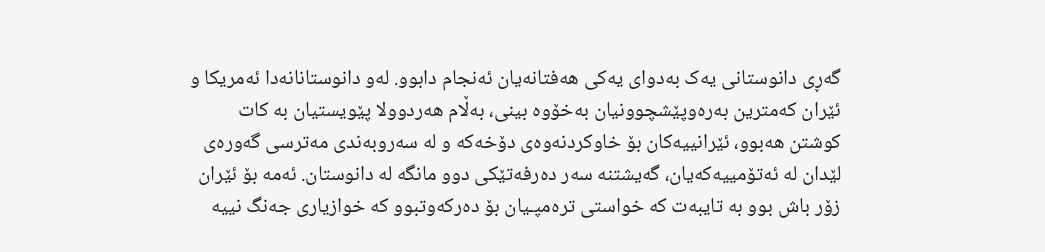گەڕی دانوستانی یەک بەدوای یەکی هەفتانەیان ئەنجام دابوو. لەو دانوستانانەدا ئەمریکا و ئێران کەمترین بەرەوپێشچوونیان بەخۆوە بینی، بەڵام هەردوولا پێویستیان بە کات کوشتن هەبوو، ئێرانییەکان بۆ خاوکردنەوەی دۆخەکە و لە سەروبەندی مەترسی گەورەی لێدان لە ئەتۆمییەکەیان، گەیشتنە سەر دەرفەتێکی دوو مانگە لە دانوستان. ئەمە بۆ ئێران زۆر باش بوو بە تایبەت کە خواستی ترەمپـیان بۆ دەرکەوتبوو کە خوازیاری جەنگ نییە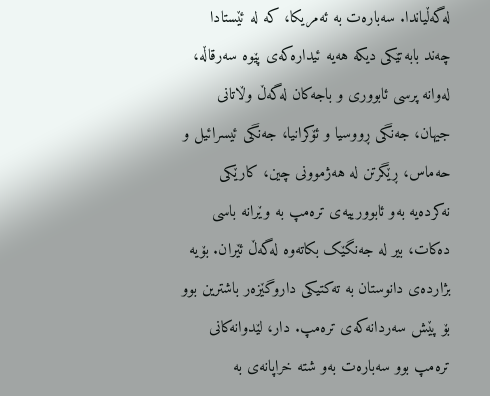لەگەڵیاندا. سەبارەت بە ئەمریکا، کە لە ئێستادا چەند بابەتێکی دیکە هەیە ئیدارەکەی پێوە سەرقاڵە، لەوانە پرسی ئابووری و باجەکان لەگەڵ وڵاتانی جیهان، جەنگی ڕووسیا و ئۆکرانیا، جەنگی ئیسرائیل و حەماس، ڕێگرتن لە هەژموونی چین، کارێکی نەکردەیە بەو ئابوورییەی ترەمپ بە وێرانە باسی دەکات، بیر لە جەنگێک بکاتەوە لەگەڵ ئێران. بۆیە بژاردەی دانوستان بە تەکتیکی داروگێزەر باشترین بوو بۆ پێش سەردانەکەی ترەمپ. دار، لێدوانەکانی ترەمپ بوو سەبارەت بەو شتە خراپانەی بە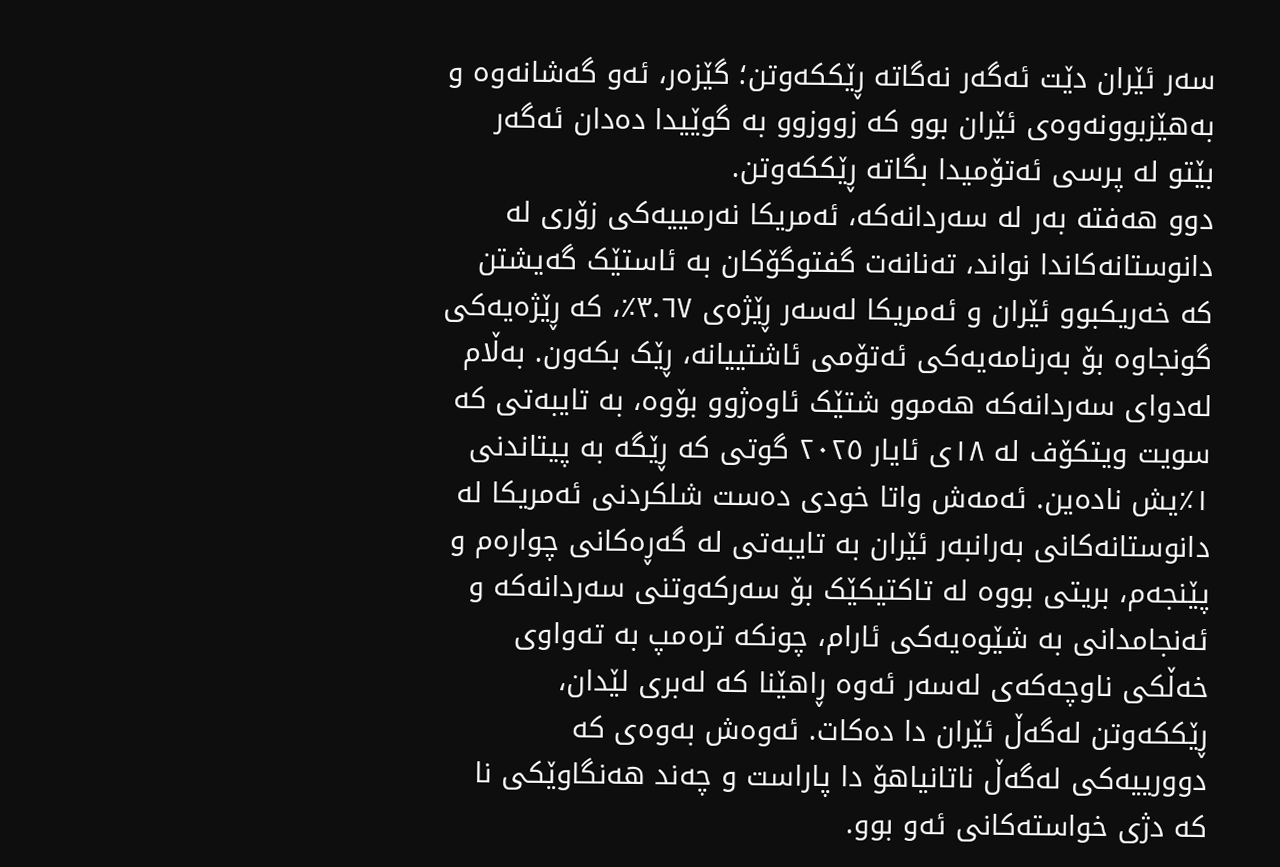سەر ئێران دێت ئەگەر نەگاتە ڕێککەوتن؛ گێزەر، ئەو گەشانەوە و بەهێزبوونەوەی ئێران بوو کە زووزوو بە گوێیدا دەدان ئەگەر بێتو لە پرسی ئەتۆمیدا بگاتە ڕێککەوتن.
دوو هەفتە بەر لە سەردانەکە، ئەمریکا نەرمییەکی زۆری لە دانوستانەکاندا نواند، تەنانەت گفتوگۆکان بە ئاستێک گەیشتن کە خەریکبوو ئێران و ئەمریکا لەسەر ڕێژەی ٣.٦٧٪، کە ڕێژەیەکی گونجاوە بۆ بەرنامەیەکی ئەتۆمی ئاشتییانە، ڕێک بکەون. بەڵام لەدوای سەردانەکە هەموو شتێک ئاوەژوو بۆوە، بە تایبەتی کە سویت ویتکۆف لە ١٨ی ئایار ٢٠٢٥ گوتی کە ڕێگە بە پیتاندنی ١٪یش نادەین. ئەمەش واتا خودی دەست شلکردنی ئەمریکا لە دانوستانەکانی بەرانبەر ئێران بە تایبەتی لە گەڕەکانی چوارەم و پێنجەم، بریتی بووە لە تاکتیکێک بۆ سەرکەوتنی سەردانەکە و ئەنجامدانی بە شێوەیەکی ئارام، چونکە ترەمپ بە تەواوی خەڵکی ناوچەکەی لەسەر ئەوە ڕاهێنا کە لەبری لێدان، ڕێککەوتن لەگەڵ ئێران دا دەکات. ئەوەش بەوەی کە دوورییەکی لەگەڵ ناتانیاهۆ دا پاراست و چەند هەنگاوێکی نا کە دژی خواستەکانی ئەو بوو.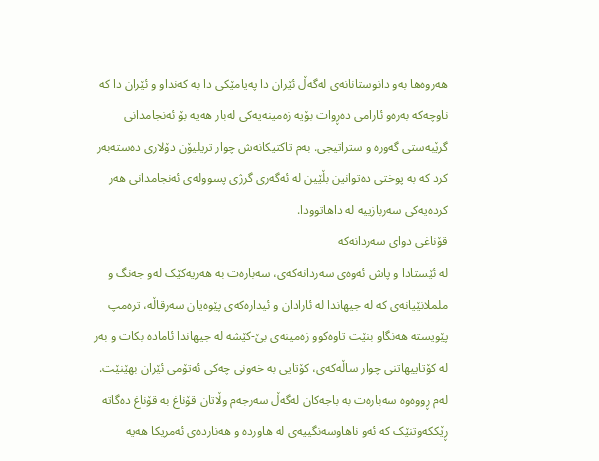هەروەها بەو دانوستانانەی لەگەڵ ئێران دا پەیامێکی دا بە کەنداو و ئێران دا کە ناوچەکە بەرەو ئارامی دەڕوات بۆیە زەمینەیەکی لەبار هەیە بۆ ئەنجامدانی گرێبەستی گەورە و ستراتیجی. بەم تاکتیکانەش چوار تریلیۆن دۆلاری دەستەبەر کرد کە بە پوختی دەتوانین بڵێین لە ئەگەری گرژی پسوولەی ئەنجامدانی هەر کردەیەکی سەربازییە لە داهاتوودا.
قۆناغی دوای سەردانەکە
لە ئێستادا و پاش ئەوەی سەردانەکەی، سەبارەت بە هەریەکێک لەو جەنگ و ململانێیانەی کە لە جیهاندا لە ئارادان و ئیدارەکەی پێوەیان سەرقاڵە، ترەمپ پێویستە هەنگاو بنێت تاوەکوو زەمینەی بێ-کێشە لە جیهاندا ئامادە بکات و بەر لە کۆتاییهاتنی چوار ساڵەکەی، کۆتایی بە خەونی چەکی ئەتۆمی ئێران بهێنێت. لەم ڕووەوە سەبارەت بە باجەکان لەگەڵ سەرجەم وڵاتان قۆناغ بە قۆناغ دەگاتە ڕێککەوتنێک کە ئەو ناهاوسەنگییەی لە هاوردە و هەناردەی ئەمریکا هەیە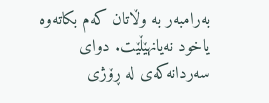بەرامبەر بە وڵاتان کەم بکاتەوە یاخود نەیانهێڵێت. دوای سەردانەکەی لە ڕۆژی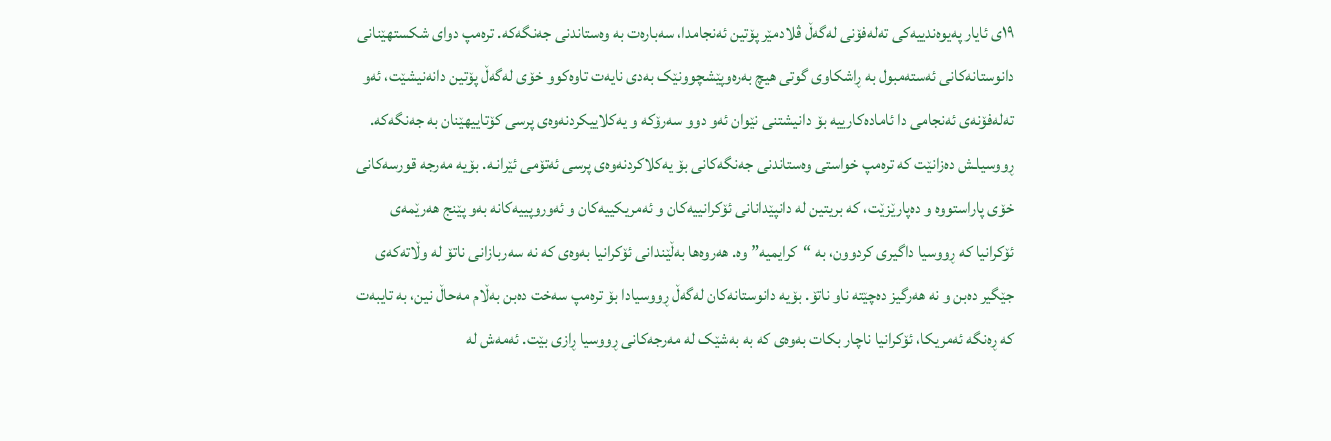١٩ی ئایار پەیوەندییەکی تەلەفۆنی لەگەڵ ڤلادمێر پۆتین ئەنجامدا، سەبارەت بە وەستاندنی جەنگەکە. ترەمپ دوای شکستهێنانی دانوستانەکانی ئەستەمبول بە ڕاشکاوی گوتی هیچ بەرەوپێشچوونێک بەدی نایەت تاوەکوو خۆی لەگەڵ پۆتین دانەنیشێت، ئەو تەلەفۆنەی ئەنجامی دا ئامادەکارییە بۆ دانیشتنی نێوان ئەو دوو سەرۆکە و یەکلاییکردنەوەی پرسی کۆتاییهێنان بە جەنگەکە. ڕووسیاـش دەزانێت کە ترەمپ خواستی وەستاندنی جەنگەکانی بۆ یەکلاکردنەوەی پرسی ئەتۆمی ئێرانـە. بۆیە مەرجە قورسەکانی خۆی پاراستووە و دەپارێزێت، کە بریتین لە دانپێدانانی ئۆکرانییەکان و ئەمریکییەکان و ئەوروپییەکانە بەو پێنج هەرێمەی ئۆکرانیا کە ڕووسیا داگیری کردوون، بە “کرایمیە”وە. هەروەها بەڵێندانی ئۆکرانیا بەوەی کە نە سەربازانی ناتۆ لە وڵاتەکەی جێگیر دەبن و نە هەرگیز دەچێتە ناو ناتۆ. بۆیە دانوستانەکان لەگەڵ ڕووسیادا بۆ ترەمپ سەخت دەبن بەڵام مەحاڵ نین، بە تایبەت کە ڕەنگە ئەمریکا، ئۆکرانیا ناچار بکات بەوەی کە بە بەشێک لە مەرجەکانی ڕووسیا ڕازی بێت. ئەمەش لە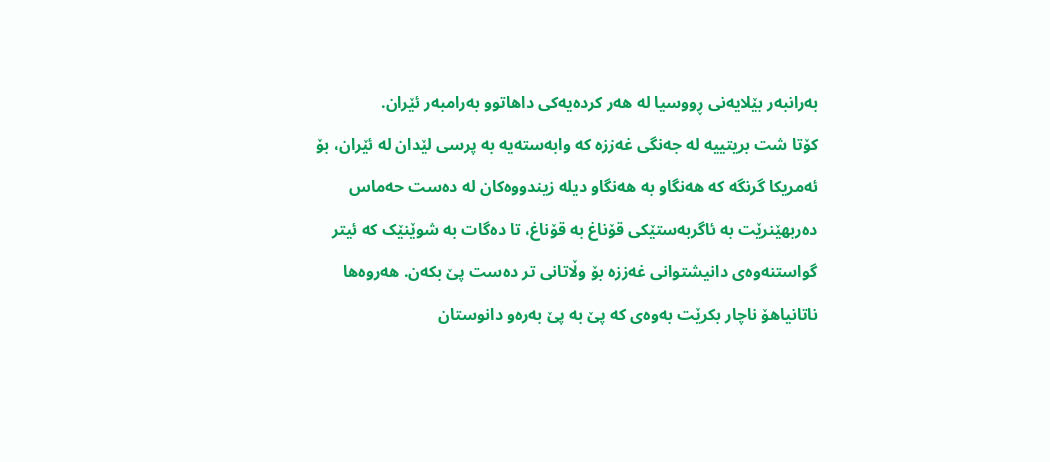بەرانبەر بێلایەنی ڕووسیا لە هەر کردەیەکی داهاتوو بەرامبەر ئێران.
کۆتا شت بریتییە لە جەنگی غەززە کە وابەستەیە بە پرسی لێدان لە ئێران، بۆ ئەمریکا گرنگە کە هەنگاو بە هەنگاو دیلە زیندووەکان لە دەست حەماس دەربهێنرێت بە ئاگربەستێکی قۆناغ بە قۆناغ، تا دەگات بە شوێنێک کە ئیتر گواستنەوەی دانیشتوانی غەززە بۆ وڵاتانی تر دەست پێ بکەن. هەروەها ناتانیاهۆ ناچار بکرێت بەوەی کە پێ بە پێ بەرەو دانوستان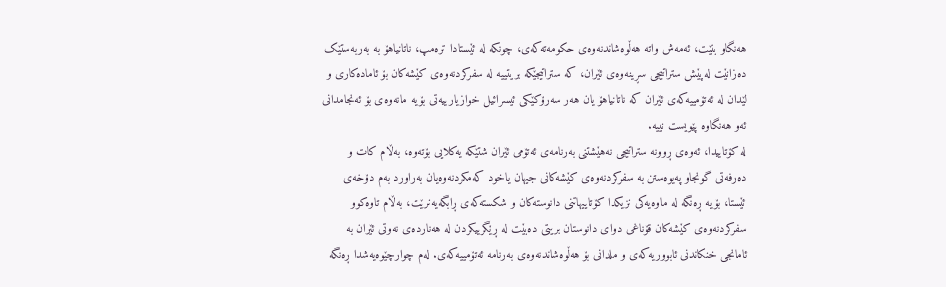هەنگاو بنێت، ئەمەش واتە هەڵوەشاندنەوەی حکومەتەکەی، چونکە لە ئێستادا ترەمپ، ناتانیاهۆ بە بەربەستێک دەزانێت لەپێش ستراتیجی سڕینەوەی ئێران، کە ستراتیجێکە بریتییە لە سفرکردنەوەی کێشەکان بۆ ئامادەکاری و لێدان لە ئەتۆمییەکەی ئێران کە ناتانیاهۆ یان هەر سەرۆکێکی ئیسرائیل خوازیارییەتی بۆیە مانەوەی بۆ ئەنجامدانی ئەو هەنگاوە پێویست نییە.
لە کۆتاییدا، ئەوەی ڕوونە ستراتیجی نەهێشتنی بەرنامەی ئەتۆمی ئێران شتێکە یەکلایی بۆتەوە، بەڵام کات و دەرفەتی گونجاو پەیوەستن بە سفرکردنەوەی کێشەکانی جیهان یاخود کەمکردنەوەیان بەراورد بەم دۆخەی ئێستا، بۆیە ڕەنگە لە ماوەیەکی نزیکدا کۆتاییهاتنی دانوستەکان و شکستەکەی ڕابگەیەنرێت، بەڵام تاوەکوو سفرکردنەوەی کێشەکان قۆناغی دوای دانوستان بریتی دەبێت لە ڕێگرییکردن لە هەناردەی نەوتی ئێران بە ئامانجی خنکاندنی ئابووریەکەی و ملدانی بۆ هەڵوەشاندنەوەی بەرنامە ئەتۆمییەکەی. لەم چوارچێوەیەشدا ڕەنگە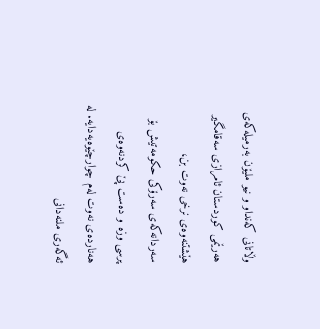وڵاتانی کەنداو و نیو ملیۆن بەرمیلەکەی هەرێمی کوردستان ئامرازی سەقامگیر هێشتنەوەی نرخی نەوت بن، سەردانەکەی سەرۆکی حکومەتیش بۆ پرسی وزە و دەست پێ کردنەوەی هەناردەی نەوت لەم چوارچێوەیەدایە. لە ئەگەری ملنەدانی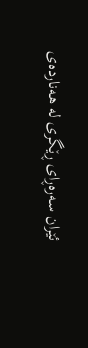ئێران سەرەڕای ڕێگری لە هەناردەی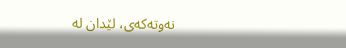نەوتەکەی، لێدان لە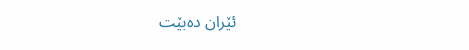ئێران دەبێت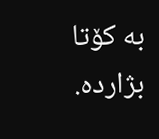بە کۆتا بژاردە.